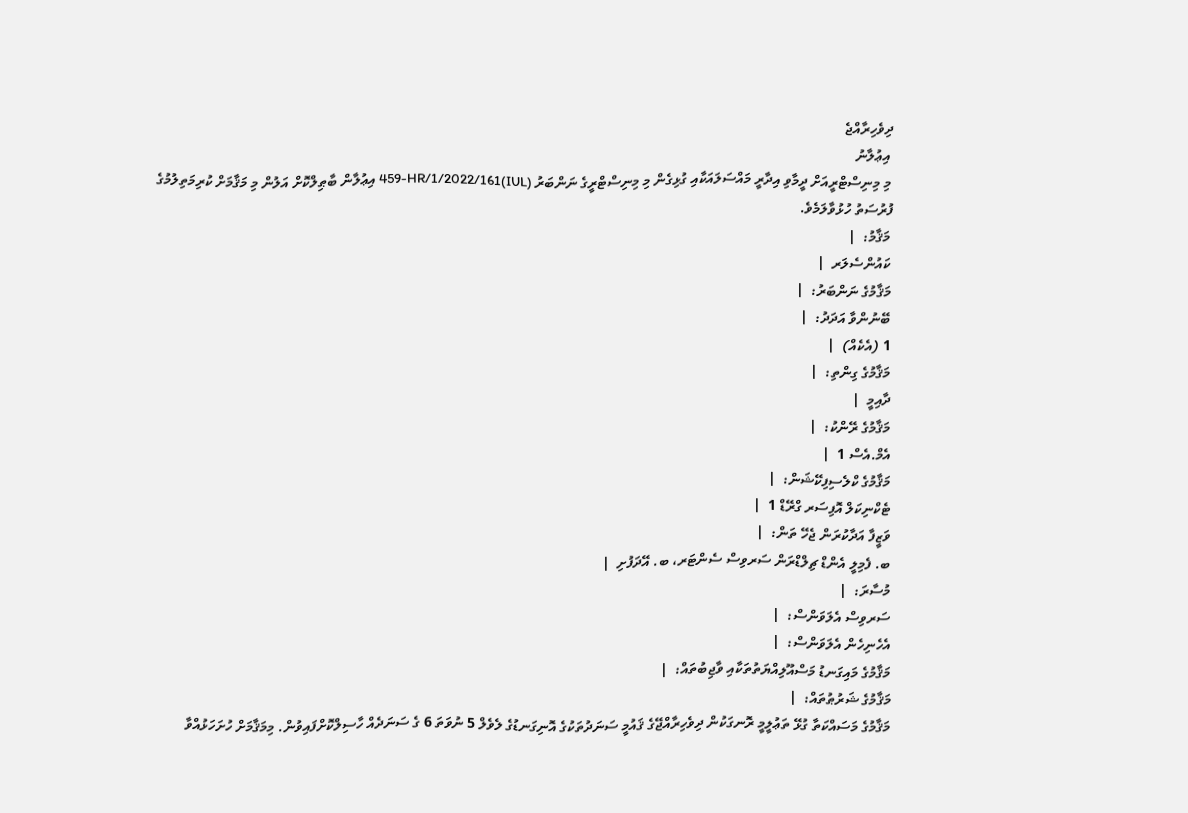ދިވެހިރާއްޖެ
 އިޢުލާނު
 މި މިނިސްޓްރީއަށް ދީމާވި އިދާރީ މައްސަލައަކާއި ގުޅިގެން މި މިނިސްޓްރީގެ ނަންބަރު (IUL)459-HR/1/2022/161 އިޢުލާން ބާޠިލްކޮށް އަލުން މި މަޤާމަށް ކުރިމަތިލުމުގެ ފުރުސަތު ހުޅުވާލަމެވެ.
 މަޤާމު:  |
 ކައުންސެލަރ  |
 މަޤާމުގެ ނަންބަރު:  |
 ބޭނުންވާ އަދަދު:  |
 1 (އެކެއް)  |
 މަޤާމުގެ ގިންތި:  |
 ދާއިމީ  |
 މަޤާމުގެ ރޭންކު:  |
 އެމް.އެސް 1  |
 މަޤާމުގެ ކްލެސިފިކޭޝަން:  |
 ޓެކްނިކަލް އޮފިސަރ ގްރޭޑް 1  |
 ވަޒީފާ އަދާކުރަން ޖެހޭ ތަން:  |
 ބ. ފެމިލީ އެންޑް ޗިލްޑްރަން ސަރވިސް ސެންޓަރ، ބ. އޭދަފުށި  |
 މުސާރަ:  |
 ސަރވިސް އެލަވަންސް:  |
 އެހެނިހެން އެލަވަންސް:  |
 މަޤާމުގެ މައިގަނޑު މަސްއޫލިއްޔަތުތަކާއި ވާޖިބުތައް:  |
 މަޤާމުގެ ޝަރުޠުތައް:  |
 މަޤާމުގެ މަސައްކަތާ ގުޅޭ ތަޢުލީމީ ރޮނގަކުން ދިވެހިރާއްޖޭގެ ޤައުމީ ސަނަދުތަކުގެ އޮނިގަނޑުގެ ލެވެލް 5 ނުވަތަ 6 ގެ ސަނަދެއް ހާސިލްކޮށްފައިވުން. މިމަޤާމަށް ހުށަހަޅުއްވާ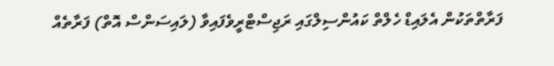ފަރާތްތަކުން އެލައިޑް ހެލްތް ކައުންސިލްގައި ރަޖިސްޓްރީވެފައިވާ (ލައިސަންސް އޮތް) ފަރާތެއް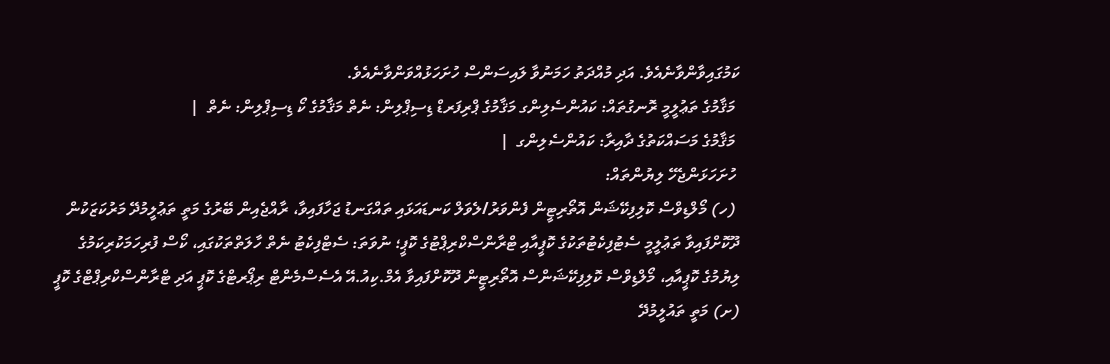ކަމުގައިވާންވާނެއެވެ. އަދި މުއްދަތު ހަމަނުވާ ލައިސަންސް ހުށަހަޅުއްވަންވާނެއެވެ.
 މަޤާމުގެ ތަޢުލީމީ ރޮނގުތައް: ކައުންސެލިންގ މަޤާމުގެ ޕްރިފަރޑް ޑިސިޕްލިން: ނެތް މަޤާމުގެ ކޯ ޑިސިޕްލިން: ނެތް  |
 މަޤާމުގެ މަސައްކަތުގެ ދާއިރާ: ކައުންސެލިންގ  |
 ހުށަހަޅަންޖެހޭ ލިޔުންތައް:
 (ހ) މޯލްޑިވްސް ކޮލިފިކޭޝަން އޮތޯރިޓީން ފެންވަރު/ލެވަލް ކަނޑައަޅައި ތައްގަނޑު ޖަހާފައިވާ، ރާއްޖެއިން ބޭރުގެ މަތީ ތަޢުލީމުދޭ މަރުކަޒަކުން ދޫކޮށްފައިވާ ތަޢުލީމީ ސެޓުފިކެޓުތަކުގެ ކޮޕީއާއި ޓްރާންސްކްރިޕްޓުގެ ކޮޕީ؛ ނުވަތަ: ސެޓްފިކެޓު ނެތް ހާލަތްތަކުގައި، ކޯސް ފުރިހަމަކުރިކަމުގެ ލިޔުމުގެ ކޮޕީއާއި، މޯލްޑިވްސް ކޮލިފިކޭޝަންސް އޮތޯރިޓީން ދޫކޮށްފައިވާ އެމް.ކިއު.އޭ އެސެސްމެންޓް ރިޕޯރޓްގެ ކޮޕީ އަދި ޓްރާންސްކްރިޕްޓްގެ ކޮޕީ (ށ) މަތީ ތައުލީމުދޭ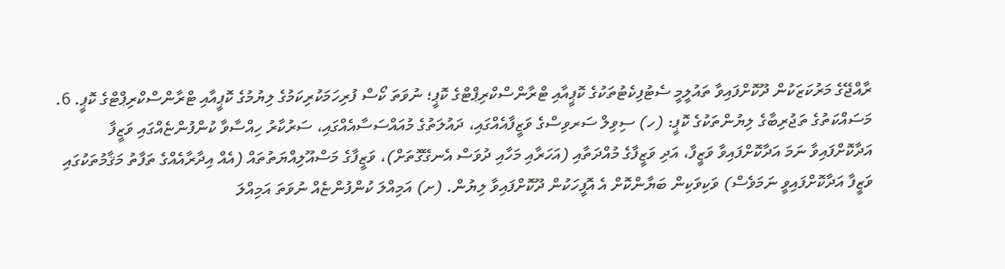ރާއްޖޭގެ މަރުކަޒަކުން ދޫކޮށްފައިވާ ތައުލީމީ ސެޓުފިކެޓުތަކުގެ ކޮޕީއާއި ޓްރާންސްކްރިޕްޓްގެ ކޮޕީ؛ ނުވަތަ ކޯސް ފުރިހަމަކުރިކަމުގެ ލިޔުމުގެ ކޮޕީއާއި ޓްރާންސްކްރިޕްޓްގެ ކޮޕީ. 6. މަސައްކަތުގެ ތަޖުރިބާގެ ލިޔުންތަކުގެ ކޮޕީ: (ހ) ސިވިލް ސަރވިސްގެ ވަޒީފާއެއްގައި، ދައުލަތުގެ މުއައްސަސާއެއްގައި، ސަރުކާރު ހިއްސާވާ ކުންފުންޏެއްގައި ވަޒީފާ އަދާކޮށްފައިވާ ނަމަ އަދާކޮށްފައިވާ ވަޒީފާ، އަދި ވަޒީފާގެ މުއްދަތާއި (އަހަރާއި މަހާއި ދުވަސް އެނގޭގޮތަށް)، ވަޒީފާގެ މަސްއޫލިއްޔަތުތައް (އެއް އިދާރާއެއްގެ ތަފާތު މަޤާމުތަކުގައި ވަޒީފާ އަދާކޮށްފައިވީ ނަމަވެސް) ވަކިވަކިން ބަޔާންކޮށް އެ އޮފީހަކުން ދޫކޮށްފައިވާ ލިޔުން. (ށ) އަމިއްލަ ކުންފުންޏެއް ނުވަތަ އަމިއްލަ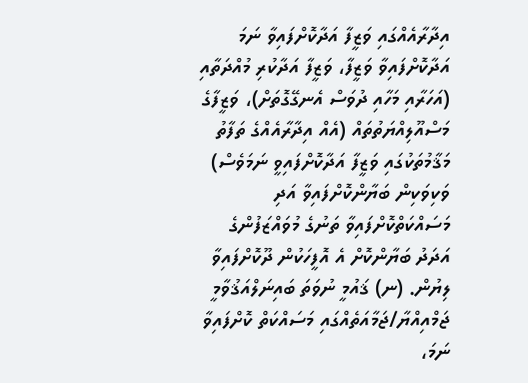އިދާރާއެއްގައި ވަޒީފާ އަދާކޮށްފައިވާ ނަމަ އަދާކޮށްފައިވާ ވަޒީފާ، ވަޒީފާ އަދާކުރި މުއްދަތާއި (އަހަރާއި މަހާއި ދުވަސް އެނގޭގޮތަށް)، ވަޒީފާގެ މަސްއޫލިއްޔަތުތައް (އެއް އިދާރާއެއްގެ ތަފާތު މަޤާމުތަކުގައި ވަޒީފާ އަދާކޮށްފައިވީ ނަމަވެސް) ވަކިވަކިން ބަޔާންކޮށްފައިވާ އަދި މަސައްކަތްކޮށްފައިވާ ތަނުގެ މުވައްޒަފުންގެ އަދަދު ބަޔާންކޮށް އެ އޮފީހަކުން ދޫކޮށްފައިވާ ލިޔުން. (ނ) ޤައުމީ ނުވަތަ ބައިނަލްއަޤުވާމީ ޖަމްއިއްޔާ/ޖަމާއަތެއްގައި މަސައްކަތް ކޮށްފައިވާ ނަމަ،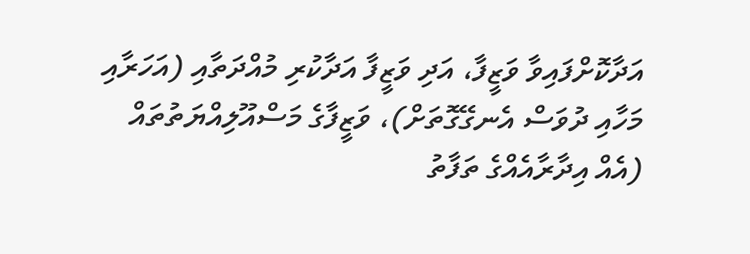އަދާކޮށްފައިވާ ވަޒީފާ، އަދި ވަޒީފާ އަދާކުރި މުއްދަތާއި (އަހަރާއި މަހާއި ދުވަސް އެނގޭގޮތަށް)، ވަޒީފާގެ މަސްއޫލިއްޔަތުތައް (އެއް އިދާރާއެއްގެ ތަފާތު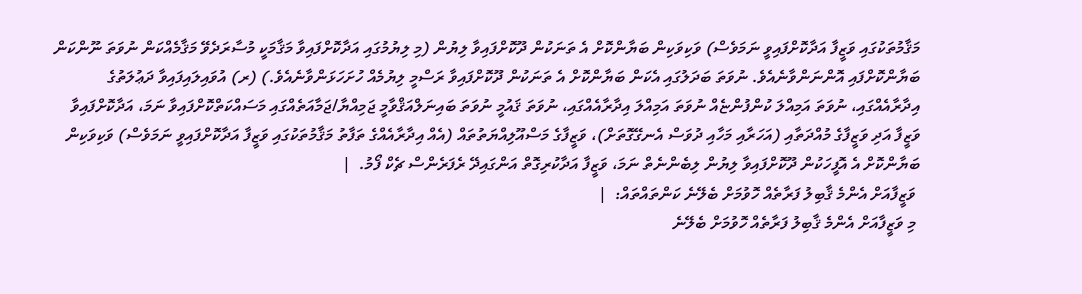މަޤާމުތަކުގައި ވަޒީފާ އަދާކޮށްފައިވީ ނަމަވެސް) ވަކިވަކިން ބަޔާންކޮށް އެ ތަނަކުން ދޫކޮށްފައިވާ ލިޔުން (މި ލިޔުމުގައި އަދާކޮށްފައިވާ މަޤާމަކީ މުސާރަދެވޭ މަޤާމެއްކަން ނުވަތަ ނޫންކަން ބަޔާންކޮށްފައި އޮންނަންވާނެއެވެ. ނުވަތަ ބަދަލުގައި އެކަން ބަޔާންކޮށް އެ ތަނަކުން ދޫކޮށްފައިވާ ރަސްމީ ލިޔުމެއް ހުށަހަޅަންވާނެއެވެ.) (ރ) އުވައިލައިފައިވާ ދަޢުލަތުގެ އިދާރާއެއްގައި، ނުވަތަ އަމިއްލަ ކުންފުންޏެއް ނުވަތަ އަމިއްލަ އިދާރާއެއްގައި، ނުވަތަ ޤައުމީ ނުވަތަ ބައިނަލްއަޤްވާމީ ޖަމިއްޔާ/ޖަމާއަތެއްގައި މަސައްކަތްކޮށްފައިވާ ނަމަ، އަދާކޮށްފައިވާ ވަޒީފާ އަދި ވަޒީފާގެ މުއްދަތާއި (އަހަރާއި މަހާއި ދުވަސް އެނގޭގޮތަށް)، ވަޒީފާގެ މަސްއޫލިއްޔަތުތައް (އެއް އިދާރާއެއްގެ ތަފާތު މަޤާމުތަކުގައި ވަޒީފާ އަދާކޮށްފައިވީ ނަމަވެސް) ވަކިވަކިން ބަޔާންކޮށް އެ އޮފީހަކުން ދޫކޮށްފައިވާ ލިޔުން ލިބެންނެތް ނަމަ، ވަޒީފާ އަދާކުރިގޮތް އަންގައިދޭ ރެފަރެންސް ޗެކް ފޯމު.  |
 ވަޒީފާއަށް އެންމެ ޤާބިލު ފަރާތެއް ހޮވުމަށް ބެލޭނެ ކަންތައްތައް:  |
 މި ވަޒީފާއަށް އެންމެ ޤާބިލު ފަރާތެއް ހޮވުމަށް ބެލޭނެ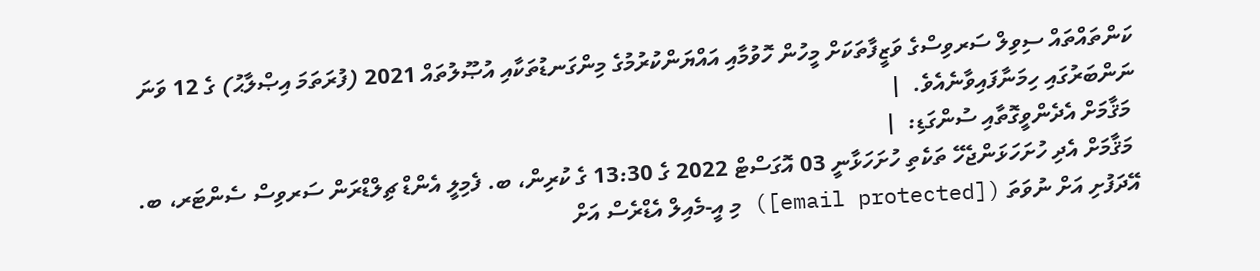ކަންތައްތައް ސިވިލް ސަރވިސްގެ ވަޒީފާތަކަށް މީހުން ހޮވުމާއި އައްޔަންކުރުމުގެ މިންގަނޑުތަކާއި އުޞޫލުތައް 2021 (ފުރަތަމަ އިޞްލާޙު) ގެ 12 ވަނަ ނަންބަރުގައި ހިމަނާފައިވާނެއެވެ.  |
 މަޤާމަށް އެދެންވީގޮތާއި ސުންގަޑި:  |
 މަޤާމަށް އެދި ހުށަހަޅަންޖެހޭ ތަކެތި ހުށަހަޅާނީ 03 އޮގަސްޓް 2022 ގެ 13:30 ގެ ކުރިން، ބ. ފެމިލީ އެންޑް ޗިލްޑްރަން ސަރވިސް ސެންޓަރ، ބ. އޭދަފުށި އަށް ނުވަތަ ([email protected]) މި އީ-މެއިލް އެޑްރެސް އަށް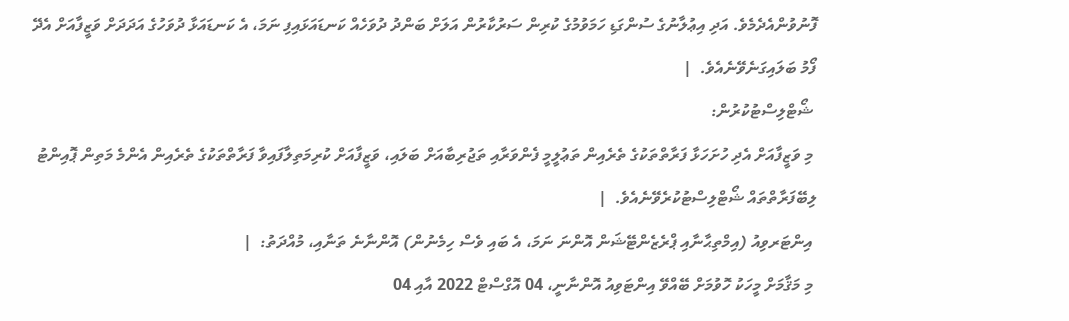ފޮނުވުންއެދެމެވެ. އަދި އިޢުލާނުގެ ސުންގަޑި ހަމަވުމުގެ ކުރިން ސަރުކާރުން އަލަށް ބަންދު ދުވަހެއް ކަނޑައަޅައިފި ނަމަ، އެ ކަނޑައަޅާ ދުވަހުގެ އަދަދަށް ވަޒީފާއަށް އެދޭ ފޯމު ބަލައިގަނެވޭނެއެވެ.  |
 ޝޯޓްލިސްޓުކުރުން:
 މި ވަޒީފާއަށް އެދި ހުށަހަޅާ ފަރާތްތަކުގެ ތެރެއިން ތަޢުލީމީ ފެންވަރާއި ތަޖުރިބާއަށް ބަލައި، ވަޒީފާއަށް ކުރިމަތިލާފައިވާ ފަރާތްތަކުގެ ތެރެއިން އެންމެ މަތިން ޕޮއިންޓު ލިބޭފަރާތްތައް ޝޯޓްލިސްޓުކުރެވޭނެއެވެ.  |
 އިންޓަރވިއު (އިމްތިޙާނާއި ޕްރެޒެންޓޭޝަން އޮންނަ ނަމަ، އެ ބައި ވެސް ހިމެނުން) އޮންނާނެ ތަނާއި، މުއްދަތު:  |
 މި މަޤާމަށް މީހަކު ހޮވުމަށް ބޭއްވޭ އިންޓަވިއު އޮންނާނީ، 04 އޮގްސްޓް 2022 އާއި 04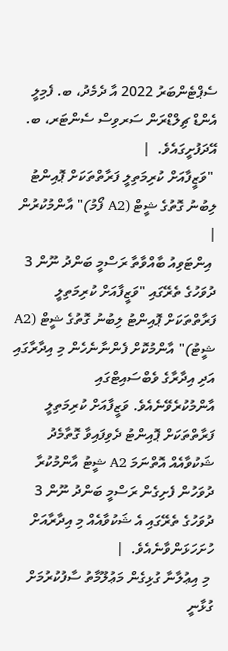ސެޕްޓެންބަރު 2022 އާ ދެމެދު، ބ. ފެމިލީ އެންޑް ޗިލްޑްރަން ސަރވިސް ސެންޓަރ، ބ. އޭދަފުށީގައެވެ.  |
 "ވަޒީފާއަށް ކުރިމަތިލީ ފަރާތްތަކަށް ޕޮއިންޓު ލިބުނު ގޮތުގެ ޝީޓް (A2 ފޯމު)" އާންމުކުރުން  |
 އިންޓަވިއު ބާއްވާތާ ރަސްމީ ބަންދު ނޫން 3 ދުވަހުގެ ތެރޭގައި "ވަޒީފާއަށް ކުރިމަތިލީ ފަރާތްތަކަށް ޕޮއިންޓު ލިބުނު ގޮތުގެ ޝީޓް (A2 ޝީޓު)" އާންމުކޮށް ފެންނާނެހެން މި އިދާރާގައި އަދި އިދާރާގެ ވެބްސައިޓްގައި އާންމުކުރެވޭނެއެވެ. ވަޒީފާއަށް ކުރިމަތިލީ ފަރާތްތަކަށް ޕޮއިންޓު ދެވިފައިވާ ގޮތާމެދު ޝަކުވާއެއް އޮތްނަމަ A2 ޝީޓު އާންމުކުރާ ދުވަހުން ފެށިގެން ރަސްމީ ބަންދު ނޫން 3 ދުވަހުގެ ތެރޭގައި އެ ޝަކުވާއެއް މި އިދާރާއަށް ހުށަހަޅަންވާނެއެވެ.  |
 މި އިޢުލާނާ ގުޅިގެން މަޢުލޫމާތު ސާފުކުރުމަށް ގުޅާނީ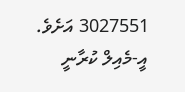3027551 އަށެވެ. އީ-މެއިލް ކުރާނީ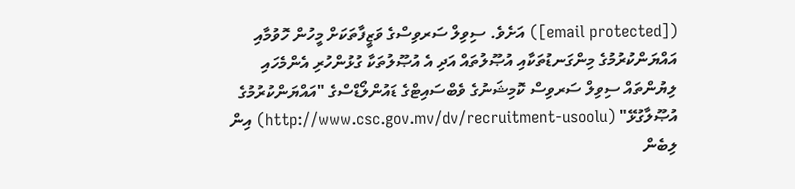([email protected]) އަށެވެ. ސިވިލް ސަރވިސްގެ ވަޒީފާތަކަށް މީހުން ހޮވުމާއި އައްޔަންކުރުމުގެ މިންގަނޑުތަކާއި އުޞޫލުތައް އަދި އެ އުޞޫލުތަކާ ގުޅުންހުރި އެންމެހައި ލިޔުންތައް ސިވިލް ސަރވިސް ކޮމިޝަނުގެ ވެބްސައިޓްގެ ޑައުންލޯޑްސްގެ "އައްޔަންކުރުމުގެ އުޞޫލާގުޅޭ" (http://www.csc.gov.mv/dv/recruitment-usoolu) އިން ލިބެން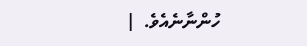ހުންނާނެއެވެ.  |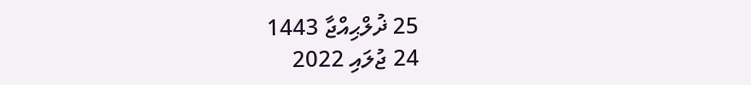25 ޛުލްޙިއްޖާ 1443
24 ޖުލައި 2022